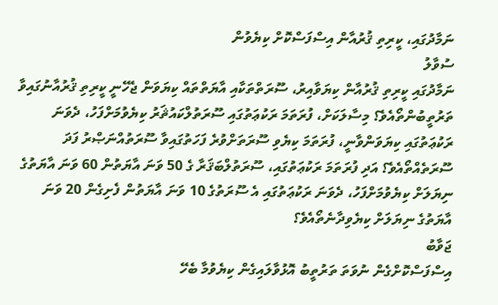ނަމާދުގައި، ކީރިތި ޤުރުއާން އިސްފަސްކޮށް ކިޔެވުން
ސުވާލު
ނަމާދުގައި ކީރިތި ޤުރުއާން ކިޔަވާއިރު، ސޫރަތްތަކާއި އާޔަތްތައް ކިޔަވަން ޖެހޭނީ ކީރިތި ޤުރުއާނުގައިވާ ތަރުތީބުންތޯއެވެ؟ މިސާލަކަށް، ފުރަތަމަ ރަކުޢަތުގައި ސޫރަތުލްކައުޘަރު ކިޔެވުމަށްފަހު، ދެވަނަ ރަކުޢަތުގައި ކިޔަވަންވާނީ، ފުރަތަމަ ކިޔެވި ސޫރަތަށްވުރެ ފަހަތުގައިވާ ސޫރަތުއްނަޞްރު ފަދަ ސޫރަތެއްތޯއެވެ؟ އަދި ފުރަތަމަ ރަކުޢަތުގައި، ސޫރަތުލްބަޤަރާ ގެ 50 ވަނަ އާޔަތުން 60 ވަނަ އާޔަތުގެ ނިޔަލަށް ކިޔެވުމަށްފަހު، ދެވަނަ ރަކުޢަތުގައި އެ ސޫރަތުގެ 10 ވަނަ އާޔަތުން ފެށިގެން 20 ވަނަ އާޔަތުގެ ނިޔަލަށް ކިޔެވިދާނެތޯއެވެ؟
ޖަވާބު
އިސްފަސްކޮށްގެން ނުވަތަ ތަރުތީބު އޮޅުވާލައިގެން ކިޔެވުމާ ބެހޭ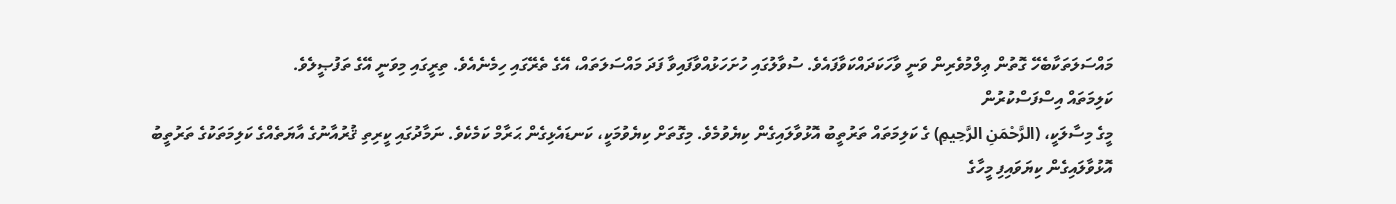މައްސަލަތަކާބެހޭ ގޮތުން ޢިލްމުވެރިން ވަނީ ވާހަކަދައްކަވާފައެވެ. ސުވާލުގައި ހުށަހަޅުއްވާފައިވާ ފަދަ މައްސަލަތައް، އޭގެ ތެރޭގައި ހިމެނެއެވެ. ތިރީގައި މިވަނީ އޭގެ ތަފުޞީލެވެ.
ކަލިމަތައް އިސްފަސްކުރުން
މީގެ މިސާލަކީ، (الرَّحْمَنِ الرَّحِيمِ) ގެ ކަލިމަތައް ތަރުތީބު އޮޅުވާލައިގެން ކިޔެވުމެވެ. މިގޮތަށް ކިޔެވުމަކީ، ކަނޑައެޅިގެން ޙަރާމް ކަމެކެވެ. ނަމާދުގައި ކީރިތި ޤުރުއާނުގެ އާޔަތެއްގެ ކަލިމަތަކުގެ ތަރުތީބު އޮޅުވާލައިގެން ކިޔަވައިފި މީހާގެ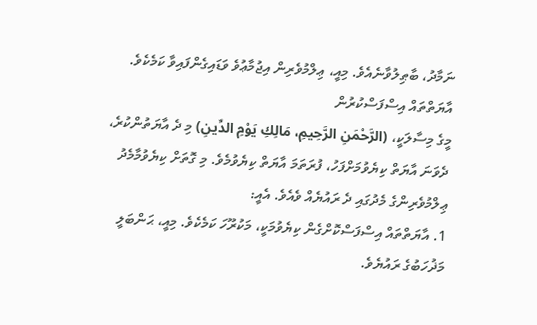ނަމާދު، ބާޠިލުވާނެއެވެ. މިއީ، ޢިލްމުވެރިން އިޖުމާޢުވެ ވަޑައިގެންފައިވާ ކަމެކެވެ.
އާޔަތްތައް އިސްފަސްކުރުން
މީގެ މިސާލަކީ، (الرَّحْمَنِ الرَّحِيمِ، مَالِكِ يَوْمِ الدِّينِ) މި ދެ އާޔަތުންކުރެ، ދެވަނަ އާޔަތް ކިޔެވުމަށްފަހު، ފުރަތަމަ އާޔަތް ކިޔެވުމެވެ. މި ގޮތަށް ކިޔެވުމާމެދު ޢިލްމުވެރިންގެ މެދުގައި ދެ ރައުޔެއް ވެއެވެ. އެއީ:
1. އާޔަތްތައް އިސްފަސްކޮށްގެން ކިޔެވުމަކީ، މަކުރޫހަ ކަމެކެވެ. މިއީ، ޙަންބަލީ މަޛުހަބުގެ ރައުޔެވެ.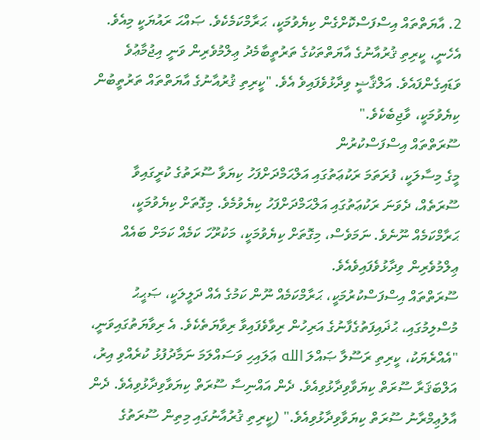2. އާޔަތްތައް އިސްފަސްކޮށްގެން ކިޔެވުމަކީ، ޙަރާމްކަމެކެވެ. ޞައްޙަ ރައުޔަކީ މިއެވެ. އެހެނީ، ކީރިތި ޤުރުއާނުގެ އާޔަތްތަކުގެ ތަރުތީބާމެދު ޢިލްމުވެރިން ވަނީ އިޖުމާޢުވެ ވަޑައިގެންފައެވެ. އަލްޤާޟީ ވިދާޅުވެފައިވެ އެވެ. "ކީރިތި ޤުރުއާނުގެ އާޔަތްތައް ތަރުތީބުން ކިޔެވުމަކީ، ވާޖިބެކެވެ."
ސޫރަތްތައް އިސްފަސްކުރުން
މީގެ މިސާލަކީ، ފުރަތަމަ ރަކުޢަތުގައި އަލްޙަމްދަށްފަހު ކިޔަވާ ސޫރަތުގެ ކުރީގައިވާ ސޫރަތެއް، ދެވަނަ ރަކުޢަތުގައި އަލްޙަމްދަށްފަހު ކިޔެވުމެވެ. މިގޮތަށް ކިޔެވުމަކީ، ޙަރާމްކަމެއް ނޫނެވެ. ނަމަވެސް، މިގޮތަށް ކިޔެވުމަކީ، މަކުރޫހަ ކަމެއް ކަމަށް ބައެއް ޢިލްމުވެރިން ވިދާޅުވެފައިވެއެވެ.
ސޫރަތްތައް އިސްފަސްކުރުމަކީ، ޙަރާމްކަމެއް ނޫން ކަމުގެ އެއް ދަލީލަކީ، ޞަޙީޙު މުސްލިމުގައި، ޙުޛައިފަތުގެފާނުގެ އަރިހުން ރިވާވެފައިވާ ރިވާޔަތެކެވެ. އެ ރިވާޔަތުގައިވަނީ، "އެއްރެޔަކު، ކީރިތި ރަސޫލާ ޞައްލަ الله ޢަލައިހި ވަސައްލަމަ ނަމާދުފުޅު ކުރެއްވި އިރު، އަލްބަޤަރާ ސޫރަތް ކިޔަވާވިދާޅުވިއެވެ. ދެން އައްނިސާ ސޫރަތް ކިޔަވާވިދާޅުވިއެވެ. ދެން އާލުޢިމްރާނު ސޫރަތް ކިޔަވާވިދާޅުވިއެވެ." (ކީރިތި ޤުރުއާނުގައި މިތިން ސޫރަތުގެ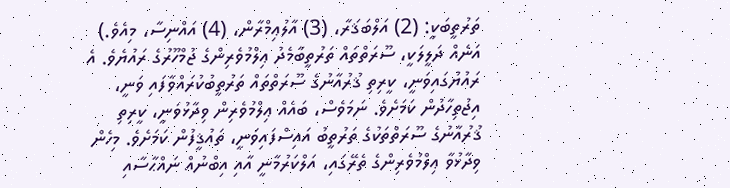ތަރުތީބަކީ: (2) އަލްބަޤަރާ، (3) އާލުޢިމްރާން، (4) އައްނިސާ، މިއެވެ.)
އަނެއް ދަލީލަކީ، ސޫރަތްތައް ތަރުތީބާމެދު ޢިލްމުވެރިންގެ ޖުމްހޫރުގެ ރައުޔެވެ. އެ ރައުޔުގައިވަނީ، ކީރިތި ޤުރުއާނުގެ ސޫރަތްތައް ތަރުތީބުކުރައްވާފައި ވަނީ، އިޖުތިހާދުން ކަމަށެވެ. ނަމަވެސް، ބައެއް ޢިލްމުވެރިން ވިދާޅުވަނީ، ކީރިތި ޤުރުއާނުގެ ސޫރަތްތަކުގެ ތަރުތީބު އައިސްފައިވަނީ، ތައުޤީފުން ކަމަށެވެ. މިހެން ވިދާޅުވާ ޢިލްމުވެރިންގެ ތެރޭގައި، އަލްކަރުމާނީ އާއި އިބްނުއް ނައްޙާސާއި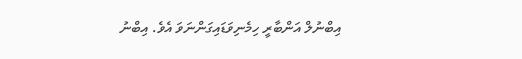އިބްނުލް އަންބާރީ ހިމެނިވަޑައިގަންނަވަ އެވެ. އިބްނު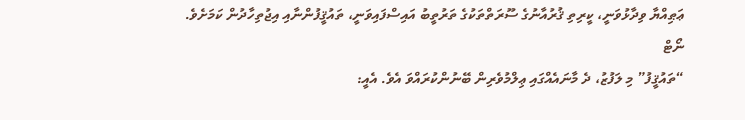ޢަޠިއްޔާ ވިދާޅުވަނީ، ކީރިތި ޤުރުއާނުގެ ސޫރަތްތަކުގެ ތަރުތީބު އައިސްފައިވަނީ، ތައުޤީފުންނާއި އިޖުތިހާދުން ކަމަށެވެ.
ނޯޓް
“ތައުޤީފު” މި ލަފުޒު، ދެ މާނައެއްގައި ޢިލްމުވެރިން ބޭނުންކުރައްވަ އެވެ. އެއީ: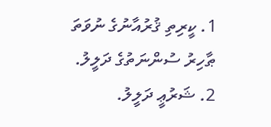1. ކީރިތި ޤުރުއާނުގެ ނުވަތަ ޠާހިރު ސުންނަތުގެ ދަލީލު.
2. ޝަރުޢީ ދަލީލު.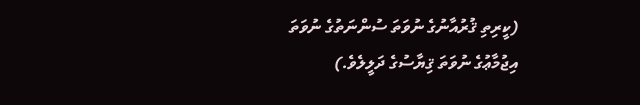(ކީރިތި ޤުރުއާނުގެ ނުވަތަ ސުންނަތުގެ ނުވަތަ އިޖުމާޢުގެ ނުވަތަ ޤިޔާސުގެ ދަލީލެވެ.)